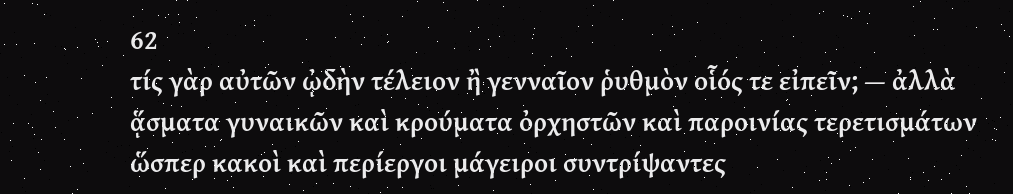62
τίς γὰρ αὐτῶν ᾠδὴν τέλειον ἢ γενναῖον ῥυθμὸν οἷός τε εἰπεῖν; — ἀλλὰ ᾅσματα γυναικῶν καὶ κρούματα ὀρχηστῶν καὶ παροινίας τερετισμάτων ὥσπερ κακοὶ καὶ περίεργοι μάγειροι συντρίψαντες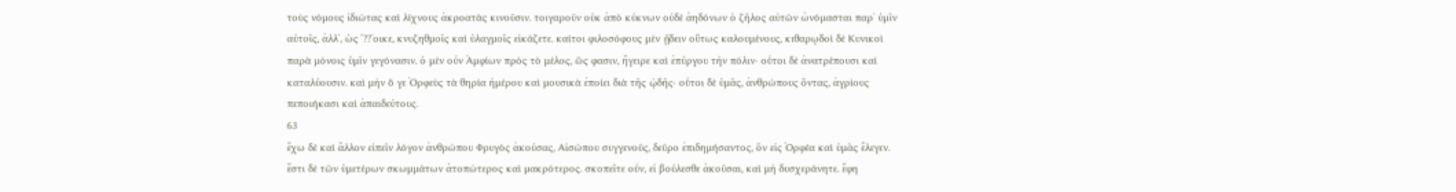τοὺς νόμους ἰδιώτας καὶ λίχνους ἀκροατὰς κινοῦσιν. τοιγαροῦν οὐκ ἀπὸ κύκνων οὐδὲ ἀηδόνων ὁ ζῆλος αὐτῶν ὠνόμασται παρʼ ὑμῖν αὐτοῖς, ἀλλʼ, ὡς ʽ??ʼοικε, κνυζηθμοῖς καὶ ὑλαγμοῖς εἰκάζετε. καίτοι φιλοσόφους μὲν ᾔδειν οὕτως καλουμένους, κιθαρῳδοὶ δὲ Κυνικοὶ παρὰ μόνοις ὑμῖν γεγόνασιν. ὁ μὲν οὖν Ἀμφίων πρὸς τὸ μέλος, ὥς φασιν, ἤγειρε καὶ ἐπύργου τὴν πόλιν· οὗτοι δὲ ἀνατρέπουσι καὶ καταλύουσιν. καὶ μὴν ὅ γε Ὀρφεὺς τὰ θηρία ἡμέρου καὶ μουσικὰ ἐποίει διὰ τῆς ᾠδῆς· οὗτοι δὲ ὑμᾶς, ἀνθρώπους ὄντας, ἀγρίους πεποιήκασι καὶ ἀπαιδεύτους.
63
ἔχω δὲ καὶ ἄλλον εἰπεῖν λόγον ἀνθρώπου Φρυγὸς ἀκούσας, Αἰσώπου συγγενοῦς, δεῦρο ἐπιδημήσαντος, ὃν εἰς Ὀρφέα καὶ ὑμᾶς ἔλεγεν. ἔστι δὲ τῶν ὑμετέρων σκωμμάτων ἀτοπώτερος καὶ μακρότερος. σκοπεῖτε οὖν, εἰ βούλεσθε ἀκοῦσαι, καὶ μὴ δυσχεράνητε. ἔφη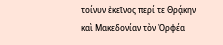τοίνυν ἐκεῖνος περί τε Θρᾴκην καὶ Μακεδονίαν τὸν Ὀρφέα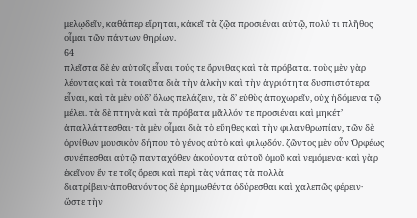μελῳδεῖν, καθάπερ εἴρηται, κἀκεῖ τὰ ζῷα προσιέναι αὐτῷ, πολύ τι πλῆθος οἶμαι τῶν πάντων θηρίων.
64
πλεῖστα δὲ ἐν αὐτοῖς εἶναι τούς τε ὄρνιθας καὶ τὰ πρόβατα. τοὺς μὲν γὰρ λέοντας καὶ τὰ τοιαῦτα διὰ τὴν ἀλκὴν καὶ τὴν ἀγριότητα δυσπιστότερα εἶναι, καὶ τὰ μὲν οὐδʼ ὅλως πελάζειν, τὰ δʼ εὐθὺς ἀποχωρεῖν, οὐχ ἡδόμενα τῷ μέλει. τὰ δὲ πτηνὰ καὶ τὰ πρόβατα μᾶλλόν τε προσιέναι καὶ μηκέτʼ ἀπαλλάττεσθαι· τὰ μὲν οἶμαι διὰ τὸ εὔηθες καὶ τὴν φιλανθρωπίαν, τῶν δὲ ὀρνίθων μουσικὸν δήπου τὸ γένος αὐτὸ καὶ φιλῳδόν. ζῶντος μὲν οὖν Ὀρφέως συνέπεσθαι αὐτῷ πανταχόθεν ἀκούοντα αὐτοῦ ὁμοῦ καὶ νεμόμενα· καὶ γὰρ ἐκεῖνον ἔν τε τοῖς ὄρεσι καὶ περὶ τὰς νάπας τὰ πολλὰ διατρίβειν·ἀποθανόντος δὲ ἐρημωθέντα ὀδύρεσθαι καὶ χαλεπῶς φέρειν· ὥστε τὴν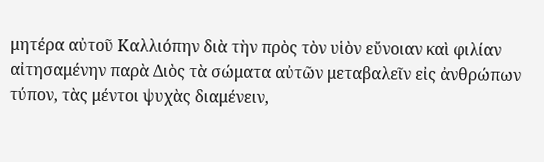μητέρα αὐτοῦ Καλλιόπην διὰ τὴν πρὸς τὸν υἱὸν εὔνοιαν καὶ φιλίαν αἰτησαμένην παρὰ Διὸς τὰ σώματα αὐτῶν μεταβαλεῖν εἰς ἀνθρώπων τύπον, τὰς μέντοι ψυχὰς διαμένειν,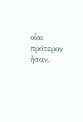οἷαι πρότερον ἦσαν.